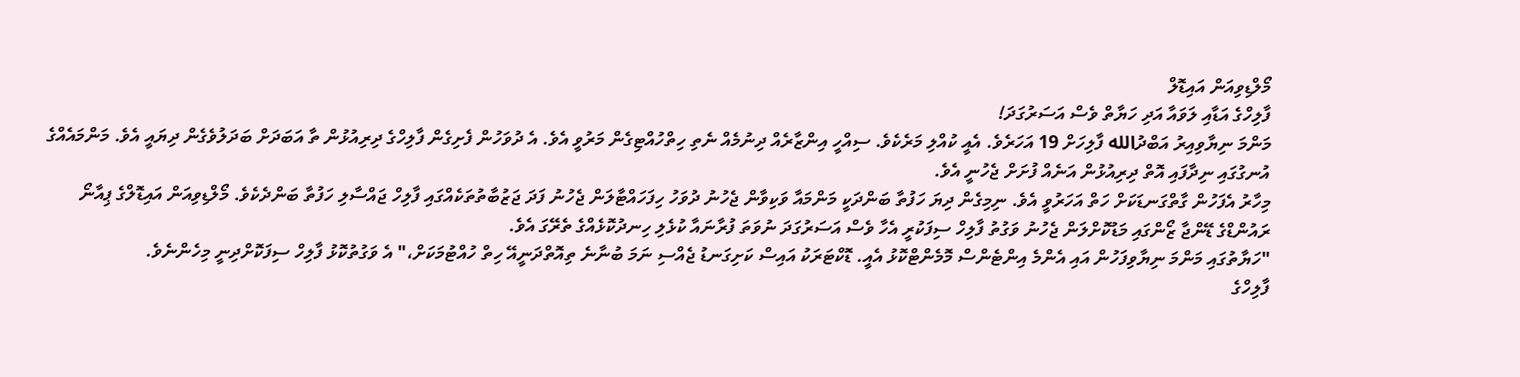މޯލްޑިވިއަން އައިޑޮލް
ފާލިހްގެ އަޑާއި ލަވައާ އަދި ހަޔާތް ވެސް އަސަރުގަދަ!
މަންމަ ނިޔާވިއިރު އަބްދުالله ފާލިހަށް 19 އަހަރެވެ. އެއީ ކުއްލި މަރެކެވެ. ސިއްހީ އިންޒާރެއް ދިނުމެއް ނެތި ހިތްހުއްޓިގެން މަރުވީ އެވެ. އެ ދުވަހުން ފެށިގެން ފާލިހްގެ ދިރިއުޅުން ތާ އަބަދަށް ބަދަލުވެގެން ދިޔައީ އެވެ. މަންމައެއްގެ އުނގުގައި ނިދާފައި އޮތް ދިރިއުޅުން އަނެއް ފުށަށް ޖެހުނީ އެވެ.
މިހާރު އެފަހުން ގާތްގަނޑަކަށް ހަތް އަހަރުވީ އެވެ. ނިމިގެން ދިޔަ ހަފުތާ ބަންދަކީ މަންމައާ ވަކިވާން ޖެހުނު ދުވަހު ހިފަހައްޓާލަން ޖެހުނު ފަދަ ޖަޒުބާތުތަކެއްގައި ފާލިހް ޖައްސާލި ހަފުތާ ބަންދެކެވެ. މޯލްޑިވިއަން އައިޑޮލްގެ ޕިއާނޯ ރައުންޑްގެ ޑޭންޖާ ޒޯންގައި މަޑުކޮށްލަން ޖެހުނު ވަގުތު ފާލިހް ސިފަކުރީ އެހާ ވެސް އަސަރުގަދަ ނުވަތަ ފުރާނައާ ކުޅެލި ހިނދުކޮޅެއްގެ ތެރޭގަ އެވެ.
"ހަޔާތުގައި މަންމަ ނިޔާވިފަހުން އައި އެންމެ އިންޓެންސް މޮމެންޓްކޮޅު އެއީ. ޑޮކްޓަރަކު އައިސް ކަށިގަނޑު ޖެއްސި ނަމަ ބުނާނެ ތިއޮތްދަނީއޭ ހިތް ހުއްޓުމަކަށް،" އެ ވަގުތުކޮޅު ފާލިހް ސިފަކޮށްދިނީ މިހެންނެވެ.
ފާލިހްގެ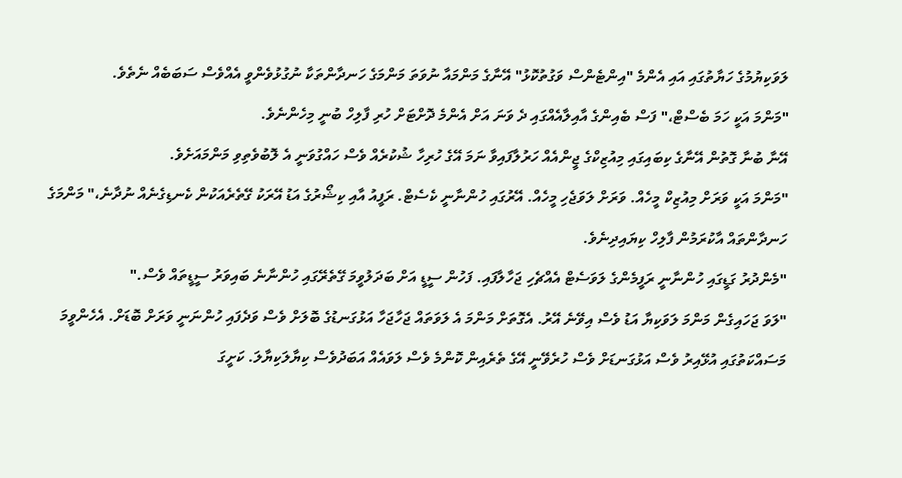ލަވަކިޔުމުގެ ހަޔާތުގައި އައި އެންމެ "އިންޓެންސް ވަގުތުކޮޅު" އޭނާގެ މަންމައާ ނުވަތަ މަންމަގެ ހަނދާންތަކާ ނުގުޅުވެންވީ އެއްވެސް ސަބަބެއް ނެތެވެ.
"މަންމަ އަކީ ހަމަ ބެސްޓް،" ފަސް ބެއިންގެ އާއިލާއެއްގައި ދެ ވަނަ އަށް އެންމެ ދޮށްޓަށް ހުރި ފާލިހް ބުނީ މިހެންނެވެ.
އޭނާ ބުނާ ގޮތުން އޭނާގެ ކިބައިގައި މިއުޒިކްގެ ޖީންއެއް ހަރުލާފައިވާ ނަމަ އޭގެ ހުރިހާ ޝުކުރެއް ވެސް ހައްގުވަނީ އެ ލޮބުވެތިވި މަންމައަށެވެ.
"މަންމަ އަކީ ވަރަށް މިއުޒިކް މީހެއް. ވަރަށް ލަވަޖެހި މީހެއް. އޭރުގައި ހުންނާނީ ކެސެޓް. ރަފީއު އާއި ކިޝޯރުގެ އަޑު އޭރަކު ގޭތެރެއަކުން ކެނޑިގެނެއް ނުދާނެ،" މަންމަގެ ހަނދާންތައް އާކުރަމުން ފާލިހް ކިޔައިދިނެވެ.
"މެންދުރު ގަޑީގައި ހުންނާނީ ރަފީމެންގެ ލަވަސެޓް އެއްޗެހި ޖަހާލާފައި. ފަހުން ސީޑީ އަށް ބަދަލުވީމަ ގޭތެރޭގައި ހުންނާނެ ބައިވަރު ސީޑީތައް ވެސް."
"ލަވަ ޖަހައިގެން މަންމަ ލަވަކިޔާ އަޑު ވެސް އިވޭނެ އޭރު. އެގޮތަށް މަންމަ އެ ލަވަތައް ޖަހާޖަހާ އަޅުގަނޑުގެ ބޮލަށް ވެސް ވަދެފައި ހުންނަނީ ވަރަށް ބޮޑަށް. އެހެންވީމަ މަސައްކަތުގައި އުޅޭއިރު ވެސް އަޅުގަނޑަށް ވެސް ހުރެވޭނީ އޭގެ ތެރެއިން ކޮންމެ ވެސް ލަވައެއް އަބަދުވެސް ކިޔާލަކިޔާލަ. ކަށީގަ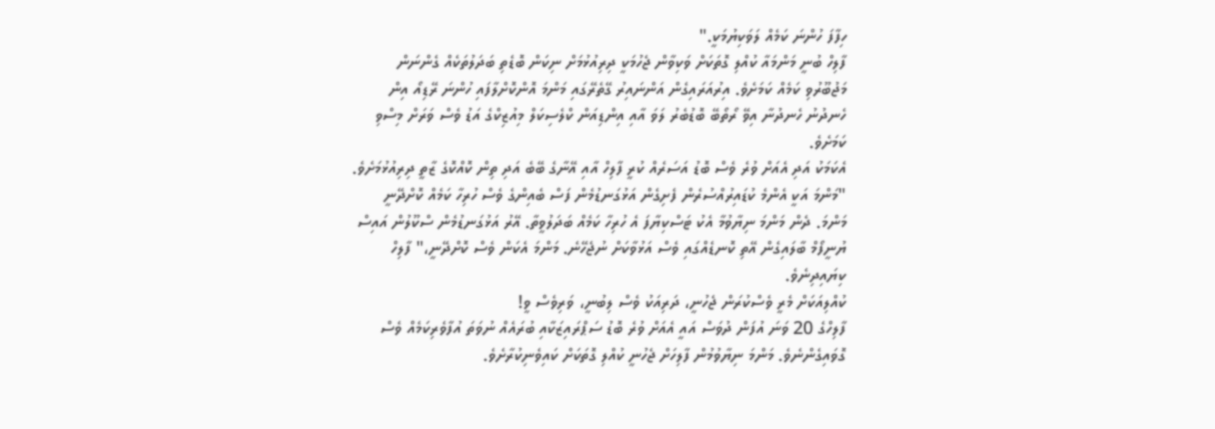ހިފާފަ ހުންނަ ކަމެއް ލަވަކިޔުމަކީ."
ފާލިހް ބުނީ މަންމައާ ކުއްލި ގޮތަކަށް ވަކިވާން ޖެހުމަކީ ދިރިއުޅުމަށް ނިކަން ބޮޑެތި ބަދަލުތަކެއް ގެންނަން މަޖުބޫރުވި ކަމެއް ކަމަށެވެ. އިރުއަރައިގެން އަންނައިރު ގޭތެރޭގައި މަންމަ އޮންކޮށްލާފައި ހުންނަ ރޭޑިއޯ އިން ހެނދުނު ހެނދުނާ އިވޭ ރޯތޯބޭ ބޮޑުބެރު ލަވަ އާއި އިންޑިއަން ކްލެސިކަލް މިއުޒިކްގެ އަޑު ވެސް ވަރަށް މިސްވި ކަމަށެވެ.
އެކަމަކު އަދި އެއަށް ވުރެ ވެސް ބޮޑު އަސަރެއް ކުރީ ފާލިހް އާއި އޭނާގެ ބޭބެ އަދި ތިން ކޮއްކޮގެ ޒާތީ ދިރިއުޅުމަށެވެ.
"މަންމަ އަކީ އެންމެ ކުޑައިރުއްސުރެން ފެށިގެން އަޅުގަނޑުމެން ފަސް ބެއިންގެ ވެސް ހުރިހާ ކަމެއް ކޮށްދޭނީ މަންމަ. ދެން މަންމަ ނިޔާވުމާ އެކު ޓަސްކިޔާފަ އެ ހުރިހާ ކަމެއް ބަދަލުވީތާ. އޭރު އަޅުގަނޑުމެން ސްކޫލުން އައިސް ޔުނީފޯމް ބާލައިގެން އޭތި ކޮނޑެއްގައި ވެސް އަޅުވާކަށް ނުޖެހޭނެ. މަންމަ އެކަން ވެސް ކޮށްދޭނީ،" ފާލިހް ކިޔައިދިނެވެ.
ކުއްލިއަކަށް މެރީ ވެސްކުރަން ޖެހުނީ، ދަރިއަކު ވެސް ލިބުނީ، ވަރިވެސް ވީ!
ފާލިހްގެ 20 ވަނަ އުފަން ދުވަސް އައީ އެއަށް ވުރެ ބޮޑު ސަޕްރައިޒަކާއި ބުރައެއް ނުވަތަ އުފާވެރިކަމެއް ވެސް ގޮވައިގެންނެވެ. މަންމަ ނިޔާވުމުން ފާލިހަށް ޖެހުނީ ކުއްލި ގޮތަކަށް ކައިވެނިކުރާށެވެ.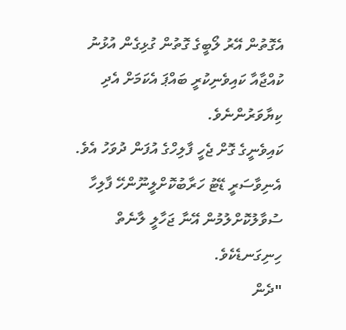އެގޮތުން އޭރު ލޯބީގެ ގޮތުން ގުޅިގެން އުޅުނު ކުއްޖާއާ ކައިވެނިކުރީ ބައްޕަ އެކަމަށް އެދި ކިޔާވަރުންނެވެ.
ކައިވެނީގެ ގޮށް ޖެހީ ފާލިހްގެ އުފަން ދުވަހު އެވެ. އެނިވާސަރީ ޑޭޓު ހަރާބުކޮށްލީނޫންހޭ ފާލިހާ ސުވާލުކޮށްލުމުން އޭނާ ޖަހާލީ ލާނެތް ހިނިގަނޑެކެވެ.
"ދެން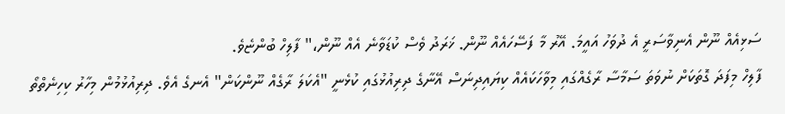ސަޅިއެއް ނޫން އެނިވާސަރީ އެ ދުވަހު އައީމަ. އޭރު މާ ފަސޭހައެއް ނޫން. ޚަރަދު ވެސް ކުޑަވާނެ އެއް ނޫން،" ފާލިހް ބުންޏެވެ.
ފާލިހް މިފަދަ ގޮތަކަށް ނުވަތަ ސަމާސާ ރާގެއްގައި މިވާހަކައެއް ކިޔައިދިނަސް އޭނާގެ ދިރިއުޅުގައި ކުޅެނީ "އެކަލަ ރާގެއް ނޫންކަން" އެނގެ އެވެ. ދިރިއުޅުމުން މިހާރު ކިހިނެތްތޯ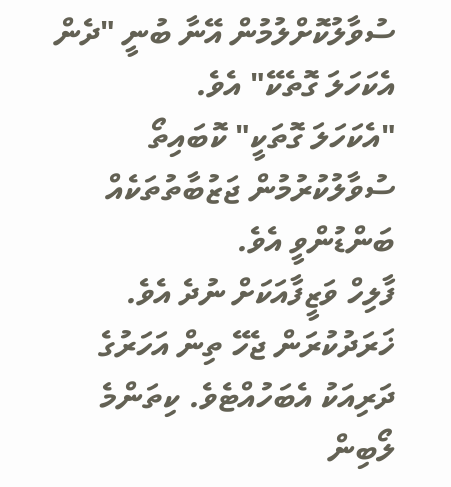ސުވާލުކޮށްލުމުން އޭނާ ބުނީ "ދެން އެކަހަލަ ގޮތެކޭ" އެވެ.
"އެކަހަލަ ގޮތަކީ" ކޮބައިތޯ ސުވާލުކުރުމުން ޖަޒުބާތުތަކެއް ބަންޑުންވީ އެވެ.
ފާލިހް ވަޒީފާއަކަށް ނުދެ އެވެ. ޚަރަދުކުރަން ޖެހޭ ތިން އަހަރުގެ ދަރިއަކު އެބަހުއްޓެވެ. ކިތަންމެ ލޯބިން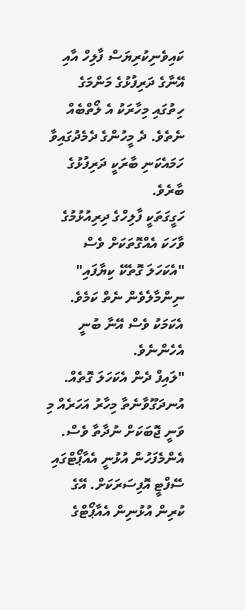ކައިވެނިކުރިޔަސް ފާލިހް އާއި އޭނާގެ ދަރިފުޅުގެ މަންމަގެ ހިތުގައި މިހާރަކު އެ ލޯތްބެއް ނެތެވެ. ދެ މީހުންގެ ދެމެދުގައިވާ ހަމައެކަނި ބާރަކީ ދަރިފުޅުގެ ބާރެވެ.
ހަގީގަތަކީ ފާލިހްގެ ދިރިއުޅުމުގެ ވާހަކަ އެއްގޮތަކަށް ވެސް "އެކަހަލަ ގޮތެކޭ ކިޔާފައި" ނިންމާލެވެން ނެތް ކަމެވެ. އެކަމަކު ވެސް އޭނާ ބުނީ އެހެންނެވެ.
"ލައިފް ދެން އެކަހަލަ ގޮތެއް. އުނދަގޫވާނެތާ މިހާރު އަހަރެއް މި ވަނީ ޖޮބަކަށް ނުދާތާ ވެސް. އެންމެފަހުން އުޅުނީ އެއާޕޯޓްގައި ސޭފްޓީ އޮފިސަރަކަށް. އޭގެ ކުރިން އުޅުނިން އެއާޕޯޓްގެ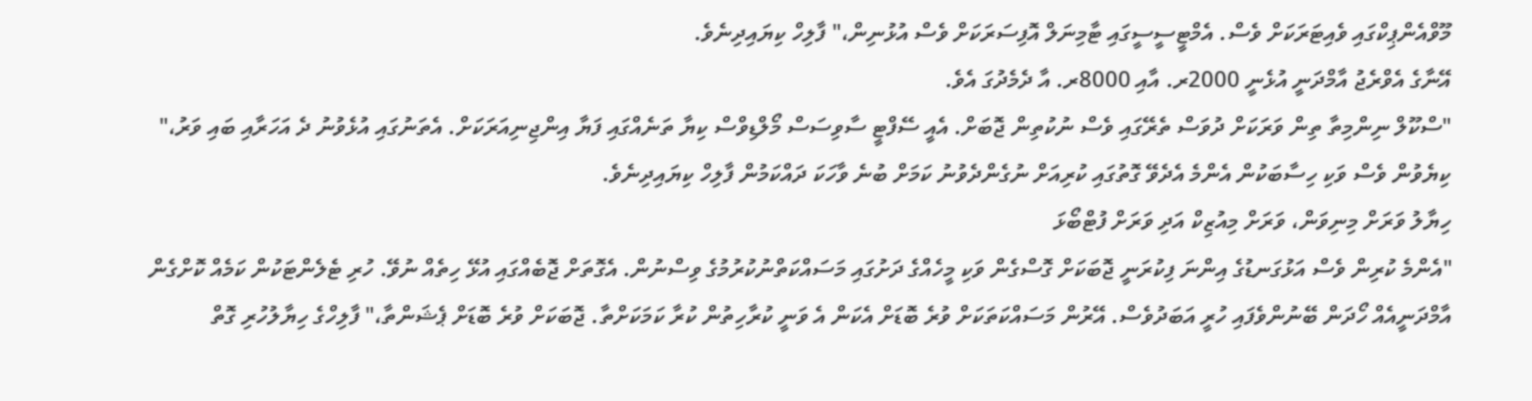މޫވްއެންޕިކްގައި ވެއިޓަރަކަށް ވެސް. އެމްޓީސީސީގައި ޓާމިނަލް އޮފިސަރަކަށް ވެސް އުޅުނިން،" ފާލިހް ކިޔައިދިނެވެ.
އޭނާގެ އެވްރެޖު އާމްދަނީ އުޅެނީ 2000ރ. އާއި 8000ރ. އާ ދެމެދުގަ އެވެ.
"ސްކޫލް ނިންމިތާ ތިން ވަރަކަށް ދުވަސް ތެރޭގައި ވެސް ނުކުތިން ޖޮބަށް. އެއީ ސޭފްޓީ ސާވިސަސް މޯލްޑިވްސް ކިޔާ ތަނެއްގައި ފަޔާ އިންޖިނިއަރަކަށް. އެތަނުގައި އުޅެވުނު ދެ އަހަރާއި ބައި ވަރު،" ކިޔެވުން ވެސް ވަކި ހިސާބަކުން އެންމެ އެދެވޭ ގޮތުގައި ކުރިއަށް ނުގެންދެވުނު ކަމަށް ބުނެ ވާހަކަ ދައްކަމުން ފާލިހް ކިޔައިދިނެވެ.
ހިޔާލު ވަރަށް މިނިވަން، ވަރަށް މިއުޒިކް އަދި ވަރަށް ފުޓްބޯޅަ
"އެންމެ ކުރިން ވެސް އަޅުގަނޑުގެ އިންނަ ފިކުރަނީ ޖޮބަކަށް ގޮސްގެން ވަކި މީހެއްގެ ދަށުގައި މަސައްކަތްނުކުރުމުގެ ވިސްނުން. އެގޮތަށް ޖޮބެއްގައި އުޅޭ ހިތެއް ނުވޭ. ހުރި ޓެލެންޓަކުން ކަމެއް ކޮށްގެން އާމްދަނީއެއް ހޯދަން ބޭނުންވެފައި ހުރީ އަބަދުވެސް. އޭރުން މަސައްކަތަކަށް ވުރެ ބޮޑަށް އެކަން އެ ވަނީ ކުރާހިތުން ކުރާ ކަމަކަށްތާ. ޖޮބަކަށް ވުރެ ބޮޑަށް ޕެޝަންތާ،" ފާލިހްގެ ހިޔާލުހުރި ގޮތް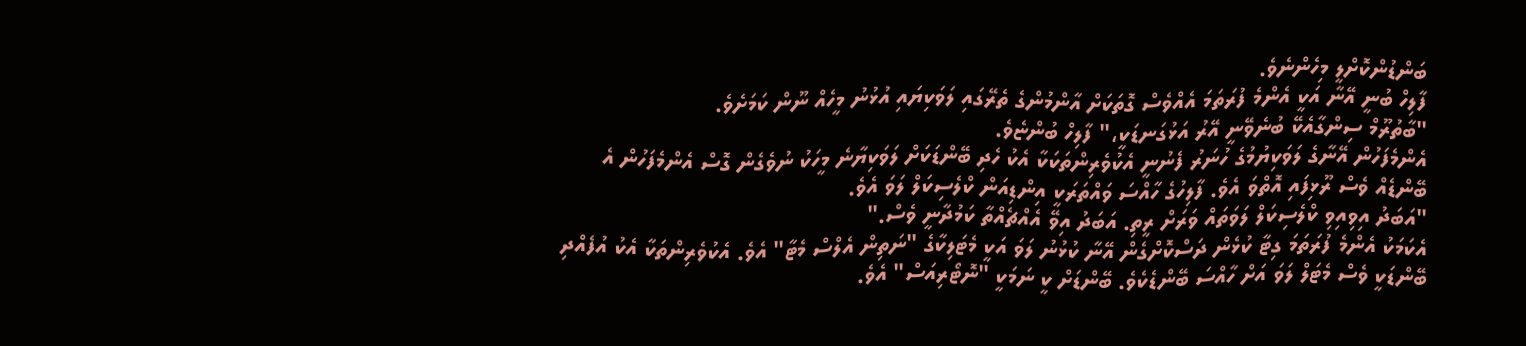ބަންޑުންކޮށްލީ މިހެންނެވެ.
ފާލިހް ބުނީ އޭނާ އަކީ އެންމެ ފުރަތަމަ އެއްވެސް ގޮތަކަށް އާންމުންގެ ތެރޭގައި ލަވަކިޔައި އުޅުނު މީހެއް ނޫން ކަމަށެވެ.
"ބާތުރޫމް ސިންގާއެކޭ ބުނެވޭނީ އޭރު އަޅުގަނޑަކީ،" ފާލިހް ބުންޏެވެ.
އެންމެފަހުން އޭނާގެ ލަވަކިޔުމުގެ ހުނަރު ފެނުނީ އެކުވެރިންތަކަކާ އެކު ހެދި ބޭންޑަކަށް ލަވަކިޔާނެ މީހަކު ނުވެގެން ގޮސް އެންމެފަހުން އެ ބޭންޑެއް ވެސް ރޫޅިފައި އޮތްވަ އެވެ. ފާލިހުގެ ހާއްސަ ވައްތަރަކީ އިންޑިއަން ކްލެސިކަލް ލަވަ އެވެ.
"އަބަދު އިވިއިވި ކްލެސިކަލް ލަވަތައް ވަރަށް ރީތި. އަބަދު އިވޭ އެއްޗެއްތާ ކަމުދާނީ ވެސް."
އެކަމަކު އެންމެ ފުރަތަމަ ގިޓާ ކުޅެން ދަސްކޮށްގެން އޭނާ ކުޅުނު ލަވަ އަކީ މެޓަލިކާގެ "ނަތިން އެލްސް މެޓާ" އެވެ. އެކުވެރިންތަކާ އެކު އުފެއްދި ބޭންޑަކީ ވެސް މެޓަލް ލަވަ އަށް ހާއްސަ ބޭންޑެކެވެ. ބޭންޑަށް ކީ ނަމަކީ "ނޮޓޯރިއަސް" އެވެ.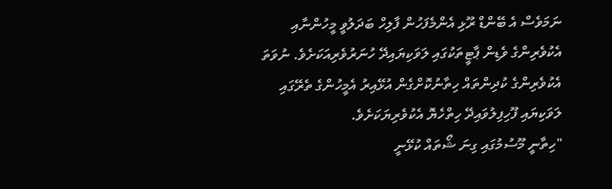ނަމަވެސް އެ ބޭންޑް ރޫޅި އެންމެފަހުން ފާލިހް ބަދަލުވީ މީހުންނާއި އެކުވެރިންގެ ވެޑިން ޕާޓީތަކުގައި ލަވަކިޔައިދޭ ހުނަރުވެރިއަކަށެވެ. ނުވަތަ އެކުވެރިންގެ ކުދިންތައް ހިތާނުކޮށްގެން އުޅޭއިރު އެމީހުންގެ ތެރޭގައި ލަވަކިޔައި ފޫހިފިލުވައިދޭ ހިތްހެޔޮ އެކުވެރިޔަކަށެވެ.
"ހިތާނީ މޫސުމުގައި ގިނަ ޝޯތައް ކުޅޭނީ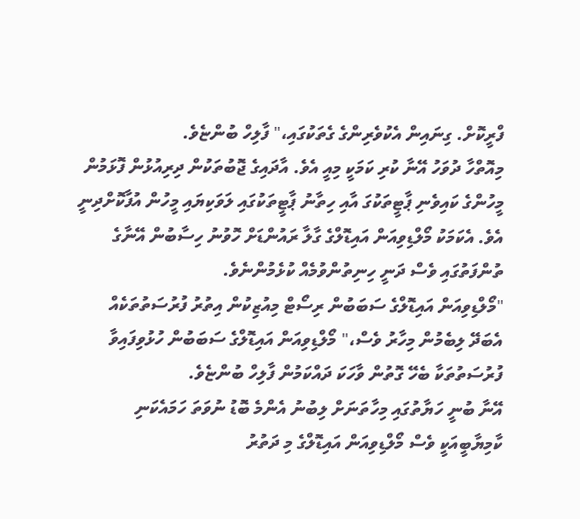ފްރީކޮށް. ގިނައިން އެކުވެރިންގެ ގެތަކުގައި،" ފާލިހް ބުންޏެވެ.
މިއޮތްހާ ދުވަހު އޭނާ ކުރި ކަމަކީ މިއީ އެވެ. އާދައިގެ ޖޮބުތަކުން ދިރިއުޅުން ފޮޅަމުން މީހުންގެ ކައިވެނި ޕާޓީތަކުގަ އާއި ހިތާނު ޕާޓީތަކުގައި ލަވަކިޔައި މީހުން އުފާކޮށްދިނީ އެވެ. އެކަމަކު މޯލްޑިވިއަން އައިޑޮލްގެ ގާލާ ރައުންޑަށް ހޮވުނު ހިސާބުން އޭނާގެ ތުންފަތުގައި ވެސް ދަނީ ހިނިތުންވުމެއް ކުޅެމުންނެވެ.
"މޯލްޑިވިއަން އައިޑޮލްގެ ސަބަބުން ރިސޯޓް މިއުޒިކުން އިތުރު ފުރުސަތުތަކެއް އެބަދޭ ލިބެމުން މިހާރު ވެސް،" މޯލްޑިވިއަން އައިޑޮލްގެ ސަބަބުން ހުޅުވިފައިވާ ފުރުސަތުތަކާ ބެހޭ ގޮތުން ވާހަކަ ދައްކަމުން ފާލިހް ބުންޏެވެ.
އޭނާ ބުނީ ހަޔާތުގައި މިހާތަނަށް ލިބުނު އެންމެ ބޮޑު ނުވަތަ ހަމައެކަނި ކާމިޔާބީއަކީ ވެސް މޯލްޑިވިއަން އައިޑޮލްގެ މި ދަތުރު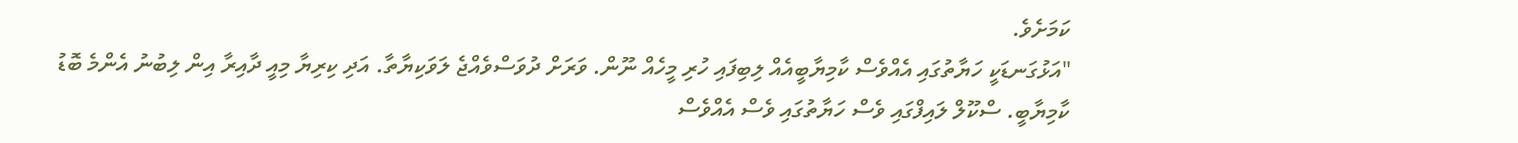ކަމަށެވެ.
"އަޅުގަނޑަކީ ހަޔާތުގައި އެއްވެސް ކާމިޔާބީއެއް ލިބިފައި ހުރި މީހެއް ނޫން. ވަރަށް ދުވަސްވެއްޖެ ލަވަކިޔާތާ. އަދި ކިރިޔާ މިއީ ދާއިރާ އިން ލިބުނު އެންމެ ބޮޑު ކާމިޔާބީ. ސްކޫލް ލައިފްގައި ވެސް ހަޔާތުގައި ވެސް އެއްވެސް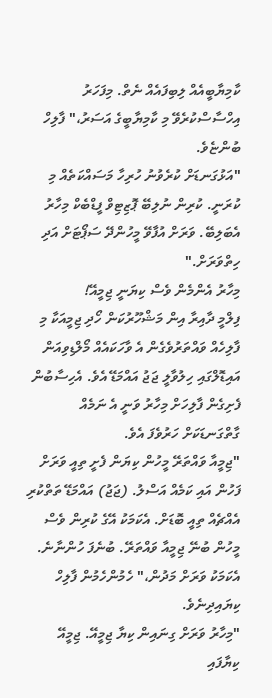ކާމިޔާބީއެއް ލިބިފައެއް ނެތް. މިފަހަރު އިހްސާސްކުރެވޭ މި ކާމިޔާބީގެ އަސަރު،" ފާލިހް ބުންޏެވެ.
"އަޅުގަނޑަށް ކުރެވުނު ހުރިހާ މަސައްކަތެއް މި ކުރަނީ. ކުރިން ނުލިބޭ ޕޮޒިޓިވް ފީޑްބެކް މިހާރު އެބަލިބޭ. ވަރަށް އުފާވޭ މީހުންދޭ ސަޕޯޓަށް އަދި ހިތްވަރަށް."
މިހާރު އެންމެން ވެސް ކިޔަނީ ޖިމީއޭ!
ފިލްމީ ދާއިރާ އިން މަޝްހޫރުކަން ހޯދި ޖިމީއަކާ މި ފާލިހެއް ވައްތަރުވެގެން އެ ވާހަކައެއް މޯލްޑިވިއަން އައިޑޮލްގައި ހިލުވާލީ ޖަޖު އައްމަޑޭ އެވެ. އެހިސާބުން ފެށިގެން ފާލިހަށް މިހާރު ވަނީ އެ ނަމެއް ގާތްގަނޑަކަށް ހަރުވެފަ އެވެ.
"ޖިމީއާ ވައްތަރޭ މީހުން ކިޔަން ފެށީ ތިއީ ވަރަށް ފަހުން އައި ކަމެއް އަސްލު. (ޖަޖު) އައްމަޑޭ ތަތްކުރި އެއްޗެއް ތިއީ ބޮޑަށް. އެކަމަކު އޭގެ ކުރިން ވެސް މީހުން ބުނޭ ޖިމީއާ ވައްތަރޭ. ބުނެފަ ހުންނާނެ. އެކަމަކު ވަރަށް މަދުން،" ހެމުންހެމުން ފާލިހް ކިޔައިދިނެވެ.
"މިހާރު ވަރަށް ގިނައިން ކިޔާ ޖިމީއޭ. ޖިމީއޭ ކިޔާފައި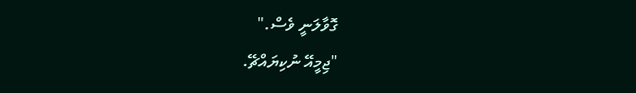ގޮވާލަނީ ވެސް."
"ޖިމީއޭ ނުކިޔައްޗޭ.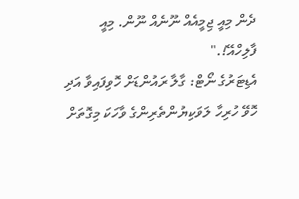ދެން މިއީ ޖިމީއެއް ނޫނެއް ނޫން. މިއީ ފާލިހްއޭ!."
އެޑިޓަރުގެ ނޯޓް: ގާލާ ރައުންޑަށް ހޮވިފައިވާ އަދި ހޮވޭ ހުރިހާ ލަވަކިޔުންތެރިންގެ ވާހަކަ މިގޮތަށް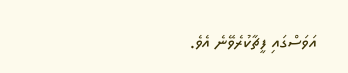އަވަސްގައި ފީޗާކުރެވޭނެ އެވެ.